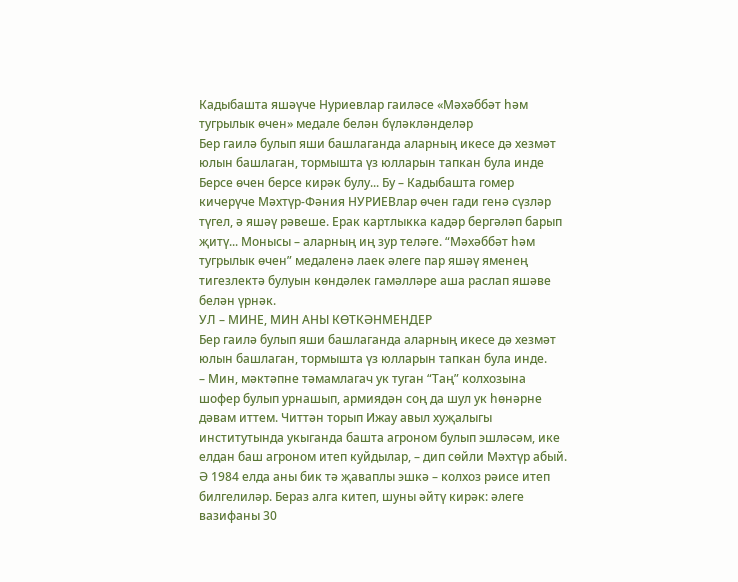Кадыбашта яшәүче Нуриевлар гаиләсе «Мәхәббәт һәм тугрылык өчен» медале белән бүләкләнделәр
Бер гаилә булып яши башлаганда аларның икесе дә хезмәт юлын башлаган, тормышта үз юлларын тапкан була инде
Берсе өчен берсе кирәк булу... Бу – Кадыбашта гомер кичерүче Мәхтүр-Фәния НУРИЕВлар өчен гади генә сүзләр түгел, ә яшәү рәвеше. Ерак картлыкка кадәр бергәләп барып җитү... Монысы – аларның иң зур теләге. “Мәхәббәт һәм тугрылык өчен” медаленә лаек әлеге пар яшәү яменең тигезлектә булуын көндәлек гамәлләре аша раслап яшәве белән үрнәк.
УЛ – МИНЕ, МИН АНЫ КӨТКӘНМЕНДЕР
Бер гаилә булып яши башлаганда аларның икесе дә хезмәт юлын башлаган, тормышта үз юлларын тапкан була инде.
– Мин, мәктәпне тәмамлагач ук туган “Таң” колхозына шофер булып урнашып, армиядән соң да шул ук һөнәрне дәвам иттем. Читтән торып Ижау авыл хуҗалыгы институтында укыганда башта агроном булып эшләсәм, ике елдан баш агроном итеп куйдылар, – дип сөйли Мәхтүр абый.
Ә 1984 елда аны бик тә җаваплы эшкә – колхоз рәисе итеп билгелиләр. Бераз алга китеп, шуны әйтү кирәк: әлеге вазифаны 30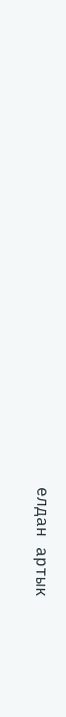елдан артык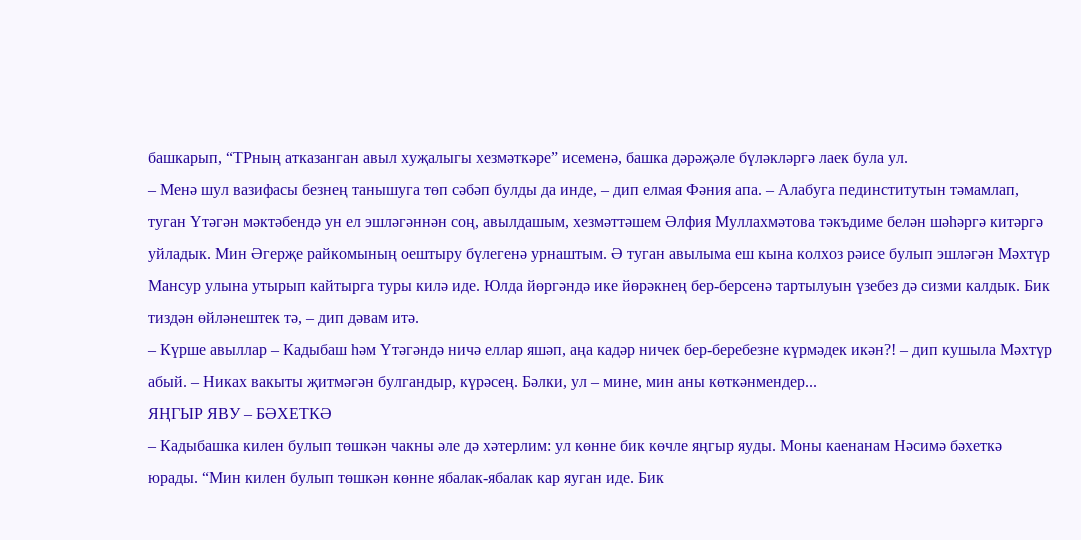башкарып, “ТРның атказанган авыл хуҗалыгы хезмәткәре” исеменә, башка дәрәҗәле бүләкләргә лаек була ул.
– Менә шул вазифасы безнең танышуга төп сәбәп булды да инде, – дип елмая Фәния апа. – Алабуга пединститутын тәмамлап, туган Үтәгән мәктәбендә ун ел эшләгәннән соң, авылдашым, хезмәттәшем Әлфия Муллахмәтова тәкъдиме белән шәһәргә китәргә уйладык. Мин Әгерҗе райкомының оештыру бүлегенә урнаштым. Ә туган авылыма еш кына колхоз рәисе булып эшләгән Мәхтүр Мансур улына утырып кайтырга туры килә иде. Юлда йөргәндә ике йөрәкнең бер-берсенә тартылуын үзебез дә сизми калдык. Бик тиздән өйләнештек тә, – дип дәвам итә.
– Күрше авыллар – Кадыбаш һәм Үтәгәндә ничә еллар яшәп, аңа кадәр ничек бер-беребезне күрмәдек икән?! – дип кушыла Мәхтүр абый. – Никах вакыты җитмәгән булгандыр, күрәсең. Бәлки, ул – мине, мин аны көткәнмендер...
ЯҢГЫР ЯВУ – БӘХЕТКӘ
– Кадыбашка килен булып төшкән чакны әле дә хәтерлим: ул көнне бик көчле яңгыр яуды. Моны каенанам Нәсимә бәхеткә юрады. “Мин килен булып төшкән көнне ябалак-ябалак кар яуган иде. Бик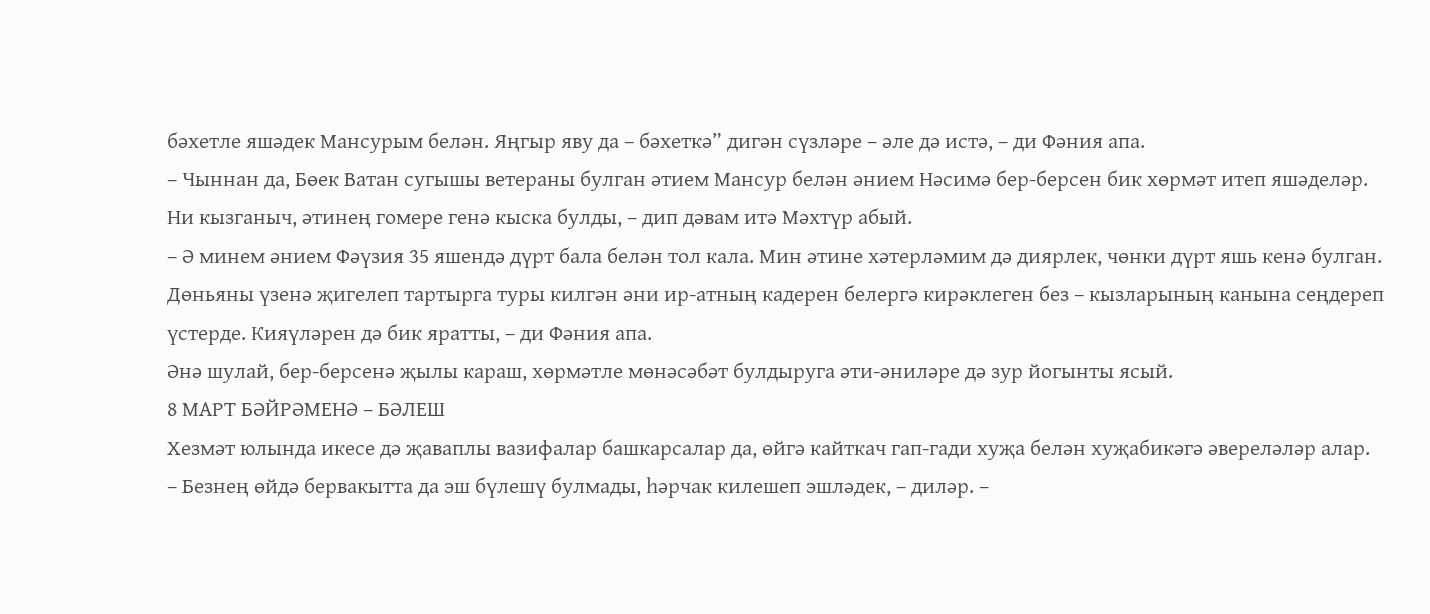бәхетле яшәдек Мансурым белән. Яңгыр яву да – бәхеткә” дигән сүзләре – әле дә истә, – ди Фәния апа.
– Чыннан да, Бөек Ватан сугышы ветераны булган әтием Мансур белән әнием Нәсимә бер-берсен бик хөрмәт итеп яшәделәр. Ни кызганыч, әтинең гомере генә кыска булды, – дип дәвам итә Мәхтүр абый.
– Ә минем әнием Фәүзия 35 яшендә дүрт бала белән тол кала. Мин әтине хәтерләмим дә диярлек, чөнки дүрт яшь кенә булган. Дөньяны үзенә җигелеп тартырга туры килгән әни ир-атның кадерен белергә кирәклеген без – кызларының канына сеңдереп үстерде. Кияүләрен дә бик яратты, – ди Фәния апа.
Әнә шулай, бер-берсенә җылы караш, хөрмәтле мөнәсәбәт булдыруга әти-әниләре дә зур йогынты ясый.
8 МАРТ БӘЙРӘМЕНӘ – БӘЛЕШ
Хезмәт юлында икесе дә җаваплы вазифалар башкарсалар да, өйгә кайткач гап-гади хуҗа белән хуҗабикәгә әвереләләр алар.
– Безнең өйдә бервакытта да эш бүлешү булмады, һәрчак килешеп эшләдек, – диләр. –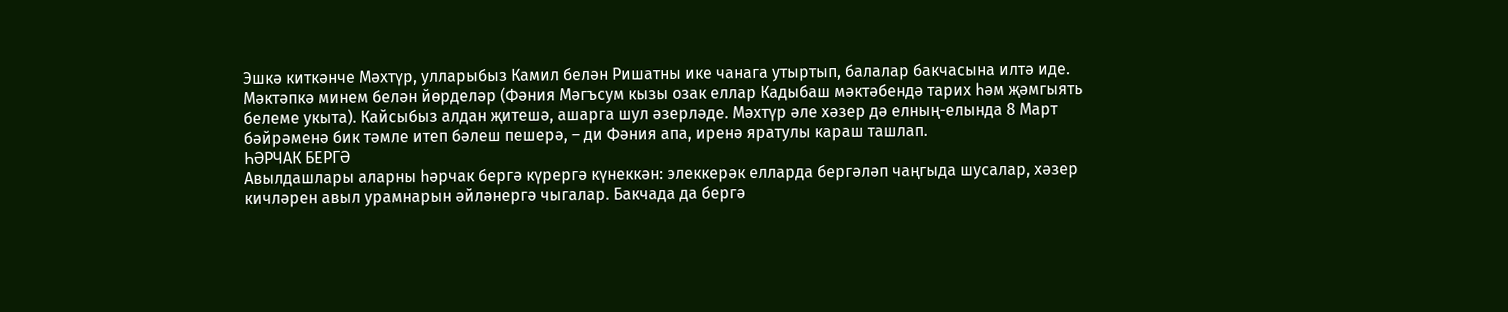Эшкә киткәнче Мәхтүр, улларыбыз Камил белән Ришатны ике чанага утыртып, балалар бакчасына илтә иде. Мәктәпкә минем белән йөрделәр (Фәния Мәгъсум кызы озак еллар Кадыбаш мәктәбендә тарих һәм җәмгыять белеме укыта). Кайсыбыз алдан җитешә, ашарга шул әзерләде. Мәхтүр әле хәзер дә елның-елында 8 Март бәйрәменә бик тәмле итеп бәлеш пешерә, – ди Фәния апа, иренә яратулы караш ташлап.
ҺӘРЧАК БЕРГӘ
Авылдашлары аларны һәрчак бергә күрергә күнеккән: элеккерәк елларда бергәләп чаңгыда шусалар, хәзер кичләрен авыл урамнарын әйләнергә чыгалар. Бакчада да бергә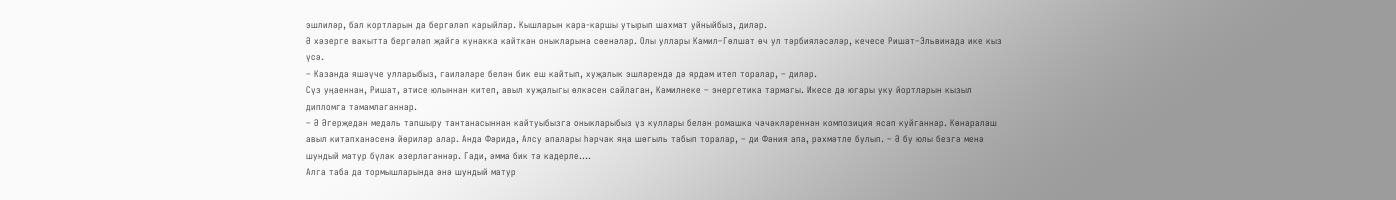эшлиләр, бал кортларын да бергәләп карыйлар. Кышларын кара-каршы утырып шахмат уйныйбыз, диләр.
Ә хәзерге вакытта бергәләп җәйгә кунакка кайткан оныкларына сөенәләр. Олы уллары Камил–Гөлшат өч ул тәрбияләсәләр, кечесе Ришат–Эльвинада ике кыз үсә.
– Казанда яшәүче улларыбыз, гаиләләре белән бик еш кайтып, хуҗалык эшләрендә дә ярдәм итеп торалар, – диләр.
Сүз уңаеннан, Ришат, әтисе юлыннан китеп, авыл хуҗалыгы өлкәсен сайлаган, Камилнеке – энергетика тармагы. Икесе дә югары уку йортларын кызыл дипломга тәмамлаганнар.
– Ә Әгерҗедән медаль тапшыру тантанасыннан кайтуыбызга оныкларыбыз үз куллары белән ромашка чәчәкләреннән композиция ясап куйганнар. Көнаралаш авыл китапханәсенә йөриләр алар. Анда Фәридә, Алсу апалары һәрчак яңа шөгыль табып торалар, – ди Фәния апа, рәхмәтле булып. – Ә бу юлы безгә менә шундый матур бүләк әзерләгәннәр. Гади, әмма бик тә кадерле....
Алга таба да тормышларында әнә шундый матур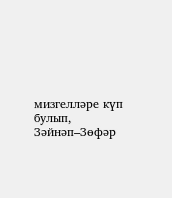мизгелләре күп булып, Зәйнәп–Зөфәр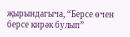җырындагыча, “Берсе өчен берсе кирәк булып”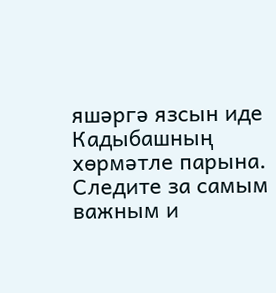яшәргә язсын иде Кадыбашның хөрмәтле парына.
Следите за самым важным и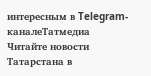интересным в Telegram-каналеТатмедиа
Читайте новости Татарстана в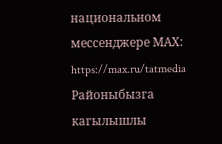национальном мессенджере MАХ: https://max.ru/tatmedia
Районыбызга кагылышлы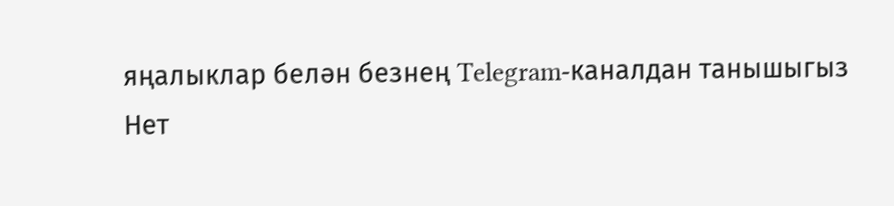яңалыклар белән безнең Telegram-каналдан танышыгыз
Нет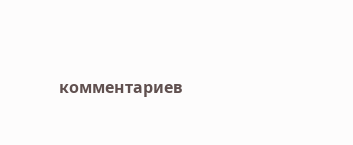комментариев